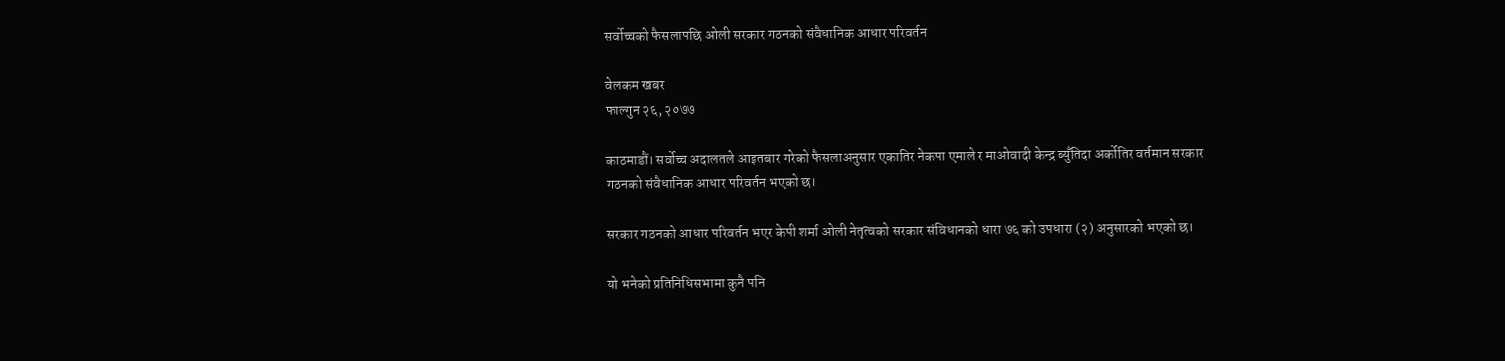सर्वोच्चको फैसलापछि ओली सरकार गठनको संवैधानिक आधार परिवर्तन

वेलकम खबर
फाल्गुन २६, २०७७

काठमाडौं। सर्वोच्च अदालतले आइतबार गरेको फैसलाअनुसार एकातिर नेकपा एमाले र माओवादी केन्द्र ब्युँतिदा अर्कोतिर वर्तमान सरकार गठनको संवैधानिक आधार परिवर्तन भएको छ।

सरकार गठनको आधार परिवर्तन भएर केपी शर्मा ओली नेतृत्वको सरकार संविधानको धारा ७६ को उपधारा (२) अनुसारको भएको छ।

यो भनेको प्रतिनिधिसभामा कुनै पनि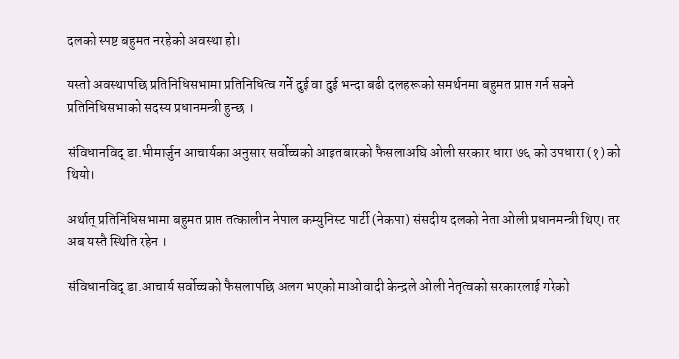दलको स्पष्ट बहुमत नरहेको अवस्था हो।

यस्तो अवस्थापछि प्रतिनिधिसभामा प्रतिनिधित्व गर्ने दुई वा दुई भन्दा बढी दलहरूको समर्थनमा बहुमत प्राप्त गर्न सक्ने प्रतिनिधिसभाको सदस्य प्रधानमन्त्री हुन्छ ।

संविधानविद् डा.भीमार्जुन आचार्यका अनुसार सर्वोच्चको आइतबारको फैसलाअघि ओली सरकार धारा ७६ को उपधारा (१) को थियो।

अर्थात् प्रतिनिधिसभामा बहुमत प्राप्त तत्कालीन नेपाल कम्युनिस्ट पार्टी (नेकपा) संसदीय दलको नेता ओली प्रधानमन्त्री थिए। तर अब यस्तै स्थिति रहेन ।

संविधानविद् डा.आचार्य सर्वोच्चको फैसलापछि अलग भएको माओवादी केन्द्रले ओली नेतृत्वको सरकारलाई गरेको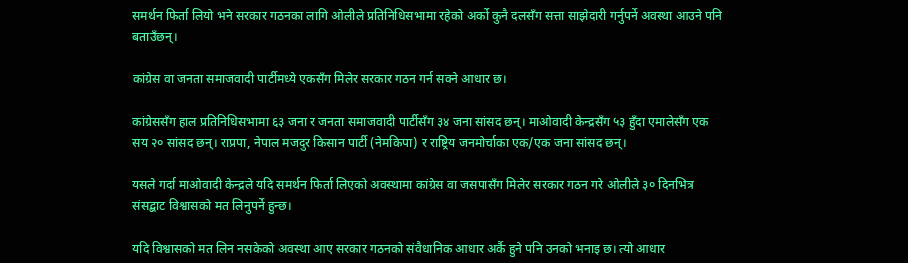समर्थन फिर्ता लियो भने सरकार गठनका लागि ओलीले प्रतिनिधिसभामा रहेको अर्को कुनै दलसँग सत्ता साझेदारी गर्नुपर्ने अवस्था आउने पनि बताउँछन्।

कांग्रेस वा जनता समाजवादी पार्टीमध्ये एकसँग मिलेर सरकार गठन गर्न सक्ने आधार छ।

कांग्रेससँग हाल प्रतिनिधिसभामा ६३ जना र जनता समाजवादी पार्टीसँग ३४ जना सांसद छन्। माओवादी केन्द्रसँग ५३ हुँदा एमालेसँग एक सय २० सांसद छन्। राप्रपा, नेपाल मजदुर किसान पार्टी (नेमकिपा) र राष्ट्रिय जनमोर्चाका एक/एक जना सांसद छन्।

यसले गर्दा माओवादी केन्द्रले यदि समर्थन फिर्ता लिएको अवस्थामा कांग्रेस वा जसपासँग मिलेर सरकार गठन गरे ओलीले ३० दिनभित्र संसद्बाट विश्वासको मत लिनुपर्ने हुन्छ।

यदि विश्वासको मत लिन नसकेको अवस्था आए सरकार गठनको संवैधानिक आधार अर्कै हुने पनि उनको भनाइ छ। त्यो आधार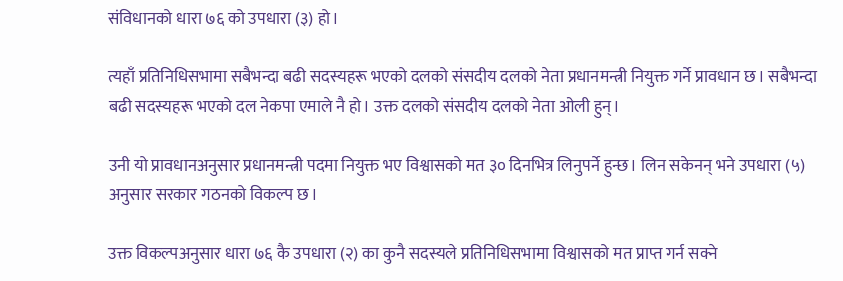संविधानको धारा ७६ को उपधारा (३) हो।

त्यहाँ प्रतिनिधिसभामा सबैभन्दा बढी सदस्यहरू भएको दलको संसदीय दलको नेता प्रधानमन्त्री नियुक्त गर्ने प्रावधान छ। सबैभन्दा बढी सदस्यहरू भएको दल नेकपा एमाले नै हो। उक्त दलको संसदीय दलको नेता ओली हुन्।

उनी यो प्रावधानअनुसार प्रधानमन्त्री पदमा नियुक्त भए विश्वासको मत ३० दिनभित्र लिनुपर्ने हुन्छ। लिन सकेनन् भने उपधारा (५) अनुसार सरकार गठनको विकल्प छ।

उक्त विकल्पअनुसार धारा ७६ कै उपधारा (२) का कुनै सदस्यले प्रतिनिधिसभामा विश्वासको मत प्राप्त गर्न सक्ने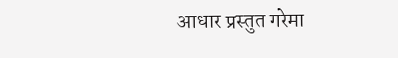आधार प्रस्तुत गरेमा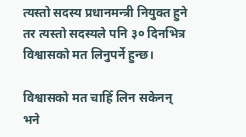त्यस्तो सदस्य प्रधानमन्त्री नियुक्त हुने तर त्यस्तो सदस्यले पनि ३० दिनभित्र विश्वासको मत लिनुपर्ने हुन्छ।

विश्वासको मत चाहिँ लिन सकेनन् भने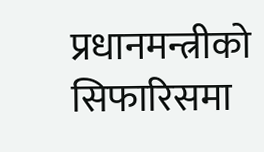प्रधानमन्त्रीको सिफारिसमा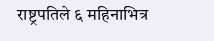राष्ट्रपतिले ६ महिनाभित्र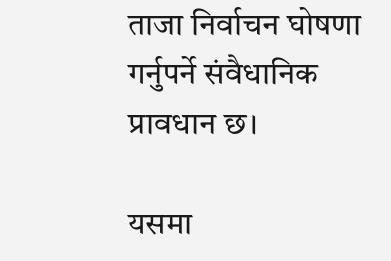ताजा निर्वाचन घोषणा गर्नुपर्ने संवैधानिक प्रावधान छ।

यसमा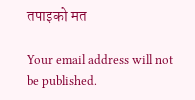तपाइको मत

Your email address will not be published.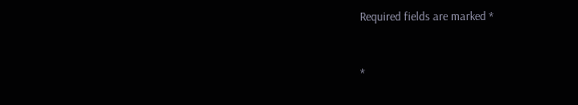Required fields are marked *


*